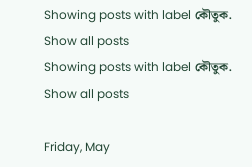Showing posts with label কৌতুক. Show all posts
Showing posts with label কৌতুক. Show all posts

Friday, May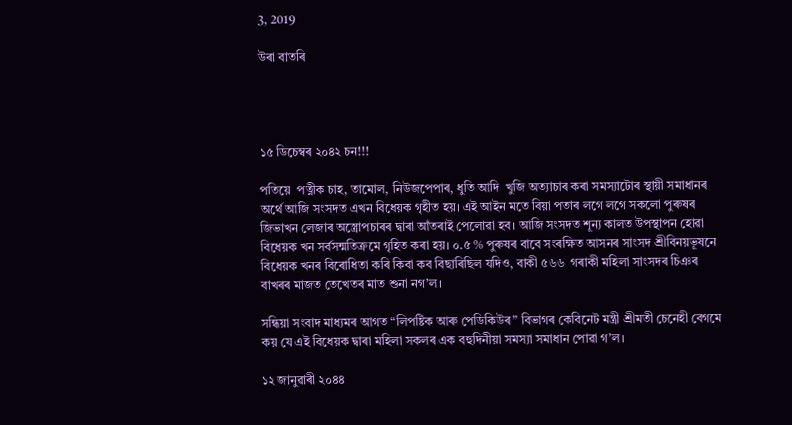3, 2019

উৰা বাতৰি




১৫ ডিচেম্বৰ ২০৪২ চন!!!

পতিয়ে  পত্নীক চাহ, তামোল, নিউজপেপাৰ, ধুতি আদি  খুজি অত্যাচাৰ কৰা সমস্যাটোৰ স্থায়ী সমাধানৰ অৰ্থে আজি সংসদত এখন বিধেয়ক গৃহীত হয়। এই আইন মতে বিয়া পতাৰ লগে লগে সকলো পুৰুষৰ জিভাখন লেজাৰ অস্ত্ৰোপচাৰৰ দ্বাৰা আঁতৰাই পেলোৱা হব। আজি সংসদত শূন্য কালত উপস্থাপন হোৱা বিধেয়ক খন সৰ্বসন্মতিক্ৰমে গৃহিত কৰা হয়। ০.৫ % পুৰুষৰ বাবে সংৰক্ষিত আসনৰ সাংসদ শ্ৰীবিনয়ভূষনে বিধেয়ক খনৰ বিৰোধিতা কৰি কিবা কব বিছাৰিছিল যদিও, বাকী ৫৬৬  গৰাকী মহিলা সাংসদৰ চিঞৰ বাখৰৰ মাজত তেখেতৰ মাত শুনা নগ’ল।

সন্ধিয়া সংবাদ মাধ্যমৰ আগত “লিপষ্টিক আৰু পেডিকিউৰ” বিভাগৰ কেবিনেট মন্ত্ৰী শ্ৰীমতী চেনেহী বেগমে কয় যে এই বিধেয়ক দ্বাৰা মহিলা সকলৰ এক বহুদিনীয়া সমস্যা সমাধান পোৱা গ’ল।

১২ জানুৱাৰী ২০৪৪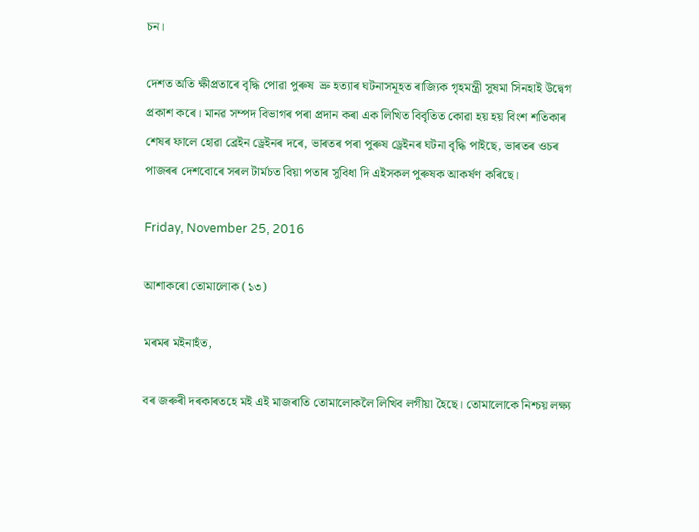চন।

দেশত অতি ক্ষীপ্ৰতাৰে বৃদ্ধি পোৱা পুৰুষ  ভ্ৰু হত্যাৰ ঘটনাসমূহত ৰাজ্যিক গৃহমন্ত্ৰী সুষমা সিনহাই উদ্বেগ প্ৰকাশ কৰে। মানৱ সম্পদ বিভাগৰ পৰা প্ৰদান কৰা এক লিখিত বিবৃতিত কোৱা হয় হয় বিংশ শতিকাৰ শেষৰ ফালে হোৱা ব্ৰেইন ড্ৰেইনৰ দৰে, ভাৰতৰ পৰা পুৰুষ ড্ৰেইনৰ ঘটনা বৃদ্ধি পাইছে, ভাৰতৰ ওচৰ পাজৰৰ দেশবোৰে সৰল টাৰ্মচত বিয়া পতাৰ সুবিধা দি এইসকল পুৰুষক আকৰ্ষণ কৰিছে।

Friday, November 25, 2016

আশাকৰো তোমালোক (১৩)

মৰমৰ মইনাহঁত,

বৰ জৰুৰী দৰকাৰতহে মই এই মাজৰাতি তোমালোকলৈ লিখিব লগীয়া হৈছে। তোমালোকে নিশ্চয় লক্ষ্য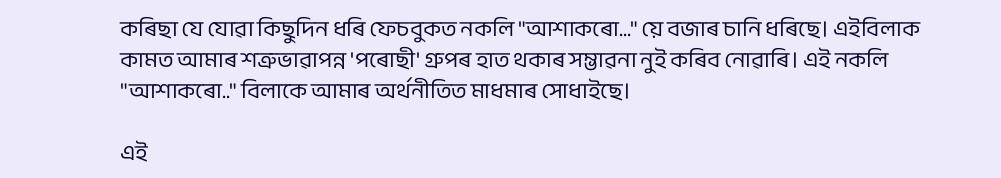কৰিছা যে যোৱা কিছুদিন ধৰি ফেচবুকত নকলি "আশাকৰো..." য়ে বজাৰ চানি ধৰিছে। এইবিলাক কামত আমাৰ শত্ৰুভাৱাপন্ন 'পৰোছী' গ্ৰুপৰ হাত থকাৰ সম্ভাৱনা নুই কৰিব নোৱাৰি। এই নকলি "আশাকৰো.." বিলাকে আমাৰ অৰ্থনীতিত মাধমাৰ সোধাইছে।

এই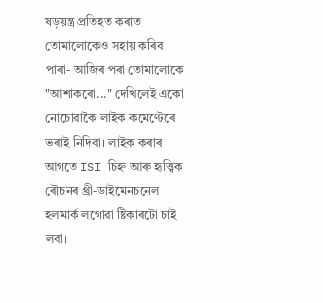ষড়য়ন্ত্ৰ প্ৰতিহত কৰাত তোমালোকেও সহায় কৰিব পাৰা- আজিৰ পৰা তোমালোকে "আশাকৰো..." দেখিলেই একো নোচোৱাকৈ লাইক কমেণ্টেৰে ভৰাই নিদিবা। লাইক কৰাৰ আগতে ISI চিহ্ন আৰু হৃত্ত্বিক ৰৌচনৰ থ্ৰী-ডাইমেনচনেল হলমাৰ্ক লগোৱা ষ্টিকাৰটো চাই লবা।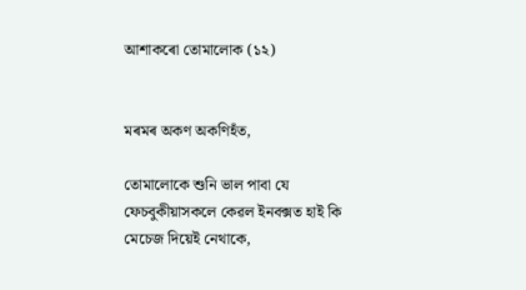আশাকৰো তোমালোক (১২)


মৰমৰ অকণ অকণিহঁত,

তোমালোকে শুনি ভাল পাবা যে ফেচবুকীয়াসকলে কেৱল ইনবক্সত হাই কি মেচেজ দিয়েই নেথাকে,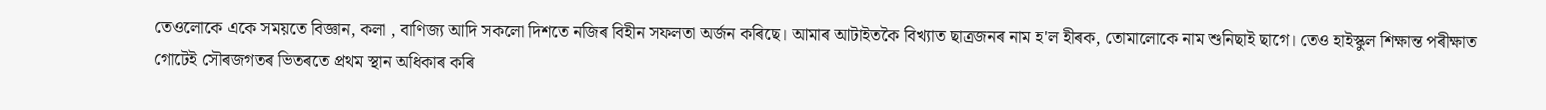তেওলোকে একে সময়তে বিজ্ঞান, কলা , বাণিজ্য আদি সকলো দিশতে নজিৰ বিহীন সফলতা অৰ্জন কৰিছে। আমাৰ আটাইতকৈ বিখ্যাত ছাত্ৰজনৰ নাম হ'ল হীৰক, তোমালোকে নাম শুনিছাই ছাগে। তেও হাইস্কুল শিক্ষান্ত পৰীক্ষাত গোটেই সৌৰজগতৰ ভিতৰতে প্ৰথম স্থান অধিকাৰ কৰি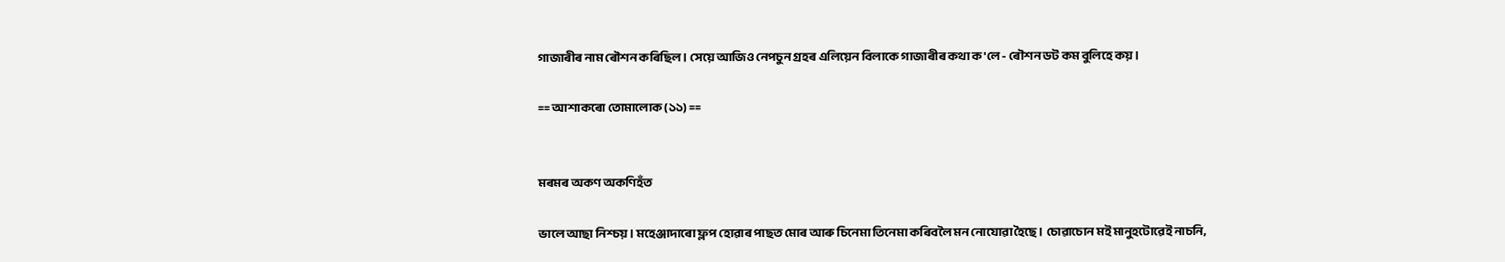গাজাৰীৰ নাম ৰৌশন কৰিছিল। সেয়ে আজিও নেপচুন গ্ৰহৰ এলিয়েন বিলাকে গাজাৰীৰ কথা ক'লে - ৰৌশন ডট কম বুলিহে কয়।

== আশাকৰো তোমালোক (১১) ==


মৰমৰ অকণ অকণিহঁত

ভালে আছা নিশ্চয়। মহেঞ্জাদাৰো ফ্লপ হোৱাৰ পাছত মোৰ আৰু চিনেমা তিনেমা কৰিবলৈ মন নোযোৱা হৈছে। চোৱাচোন মই মানুহটোৱেই নাচনি,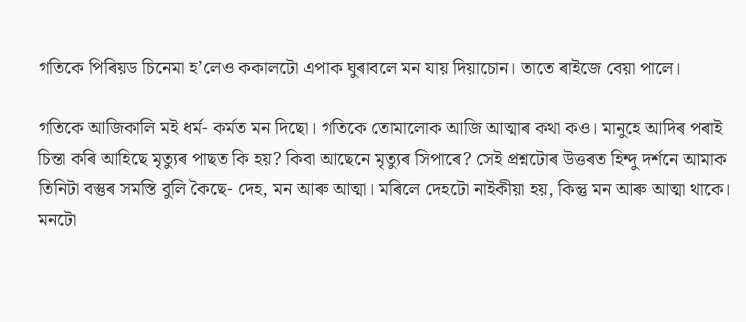গতিকে পিৰিয়ড চিনেমা হ’লেও ককালটো এপাক ঘুৰাবলে মন যায় দিয়াচোন। তাতে ৰাইজে বেয়া পালে।

গতিকে আজিকালি মই ধৰ্ম- কৰ্মত মন দিছো। গতিকে তোমালোক আজি আত্মাৰ কথা কও। মানুহে আদিৰ পৰাই চিন্তা কৰি আহিছে মৃত্যুৰ পাছত কি হয়? কিবা আছেনে মৃত্যুৰ সিপাৰে? সেই প্ৰশ্নটোৰ উত্তৰত হিন্দু দৰ্শনে আমাক তিনিটা বস্তুৰ সমস্তি বুলি কৈছে- দেহ, মন আৰু আত্মা। মৰিলে দেহটো নাইকীয়া হয়, কিন্তু মন আৰু আত্মা থাকে। মনটো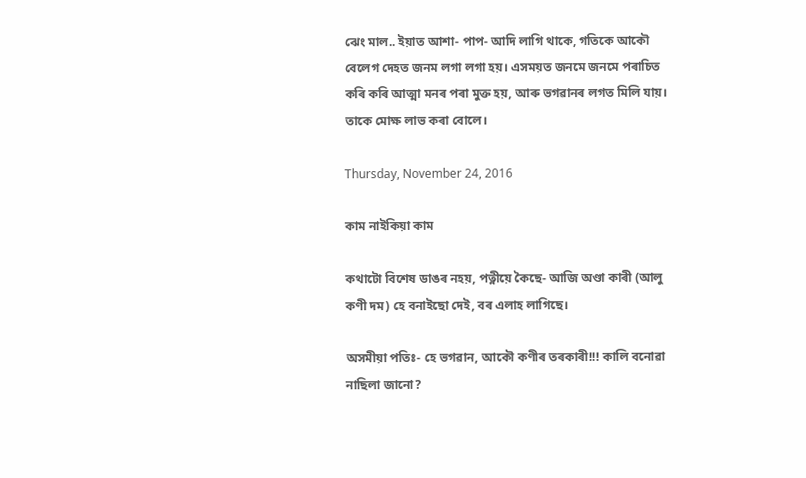ঝেং মাল.. ইয়াত আশা- পাপ- আদি লাগি থাকে, গতিকে আকৌ বেলেগ দেহত জনম লগা লগা হয়। এসময়ত জনমে জনমে পৰাচিত কৰি কৰি আত্মা মনৰ পৰা মুক্ত হয়, আৰু ভগৱানৰ লগত মিলি যায়। তাকে মোক্ষ লাভ কৰা বোলে।

Thursday, November 24, 2016

কাম নাইকিয়া কাম

কথাটো বিশেষ ডাঙৰ নহয়, পত্নীয়ে কৈছে- আজি অণ্ডা কাৰী (আলু কণী দম) হে বনাইছো দেই, বৰ এলাহ লাগিছে।

অসমীয়া পতিঃ- হে ভগৱান, আকৌ কণীৰ তৰকাৰী!!! কালি বনোৱা নাছিলা জানো?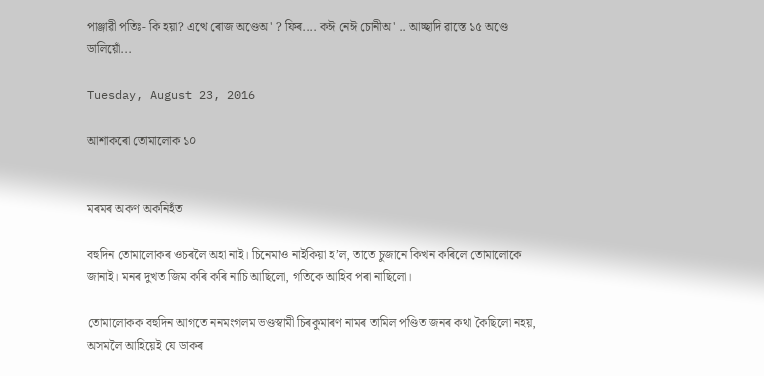পাঞ্জাৱী পতিঃ- কি হয়া? এত্থে ৰোজ অণ্ডেঅ' ? ফিৰ.... কঈ নেঈ চোনীঅ' .. আচ্ছাদি ৱাস্তে ১৫ অণ্ডে ডালিয়োঁ...

Tuesday, August 23, 2016

আশাকৰো তোমালোক ১০


মৰমৰ অকণ অকনিহঁত

বহুদিন তোমালোকৰ ওচৰলৈ অহা নাই। চিনেমাও নাইকিয়া হ’ল, তাতে চুজানে কিখন কৰিলে তোমালোকে জানাই। মনৰ দুখত জিম কৰি কৰি নাচি আছিলো, গতিকে আহিব পৰা নাছিলো।

তোমালোকক বহুদিন আগতে ননমংগলম ভণ্ডস্বামী চিৰকুমাৰণ নামৰ তামিল পণ্ডিত জনৰ কথা কৈছিলো নহয়, অসমলৈ আহিয়েই যে ডাকৰ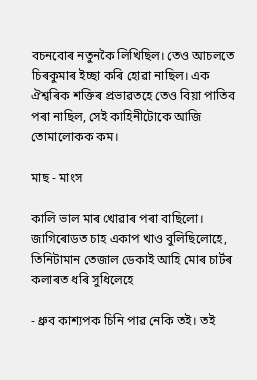বচনবোৰ নতুনকৈ লিখিছিল। তেও আচলতে চিৰকুমাৰ ইচ্ছা কৰি হোৱা নাছিল। এক ঐশ্বৰিক শক্তিৰ প্ৰভাৱতহে তেও বিয়া পাতিব পৰা নাছিল, সেই কাহিনীটোকে আজি তোমালোকক কম।

মাছ - মাংস

কালি ভাল মাৰ খোৱাৰ পৰা বাছিলো। জাগিৰোডত চাহ একাপ খাও বুলিছিলোহে, তিনিটামান তেজাল ডেকাই আহি মোৰ চাৰ্টৰ কলাৰত ধৰি সুধিলেহে

- ধ্ৰুব কাশ্যপক চিনি পাৱ নেকি তই। তই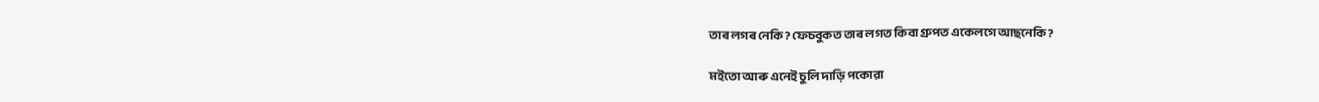তাৰ লগৰ নেকি? ফেচবুকত তাৰ লগত কিবা গ্ৰুপত একেলগে আছনেকি?

মইতো আৰু এনেই চুলি দাড়ি পকোৱা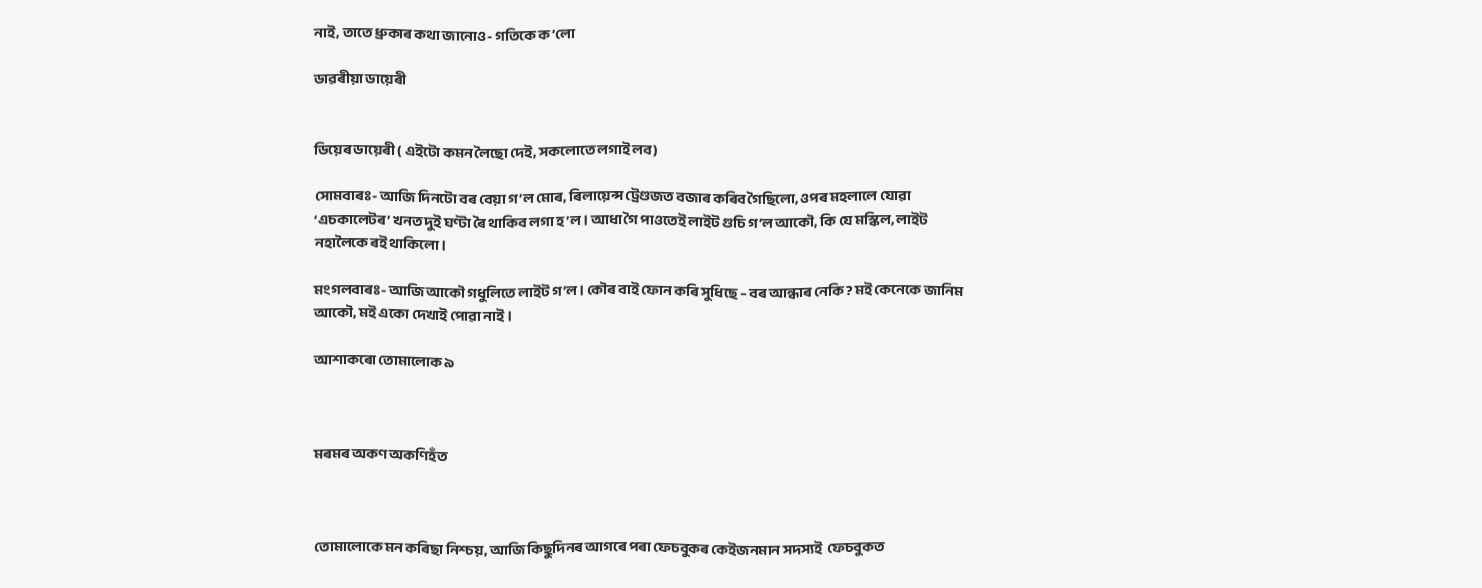নাই, তাতে ধ্ৰুকাৰ কথা জানোও- গতিকে ক’লো

ডাৱৰীয়া ডায়েৰী


ডিয়েৰ ডায়েৰী ( এইটো কমন লৈছো দেই, সকলোতে লগাই লব)

সোমবাৰঃ- আজি দিনটো বৰ বেয়া গ’ল মোৰ, ৰিলায়েন্স ট্ৰেণ্ডজত বজাৰ কৰিব গৈছিলো, ওপৰ মহলালে যোৱা ‘এচকালেটৰ’ খনত দুই ঘণ্টা ৰৈ থাকিব লগা হ’ল। আধা গৈ পাওতেই লাইট গুচি গ’ল আকৌ, কি যে মস্কিল, লাইট নহালৈকে ৰই থাকিলো।

মংগলবাৰঃ- আজি আকৌ গধুলিতে লাইট গ’ল। কৌৰ বাই ফোন কৰি সুধিছে – বৰ আন্ধাৰ নেকি? মই কেনেকে জানিম আকৌ, মই একো দেখাই পোৱা নাই।

আশাকৰো তোমালোক ৯



মৰমৰ অকণ অকণিহঁত



তোমালোকে মন কৰিছা নিশ্চয়, আজি কিছুদিনৰ আগৰে পৰা ফেচবুকৰ কেইজনমান সদস্যই  ফেচবুকত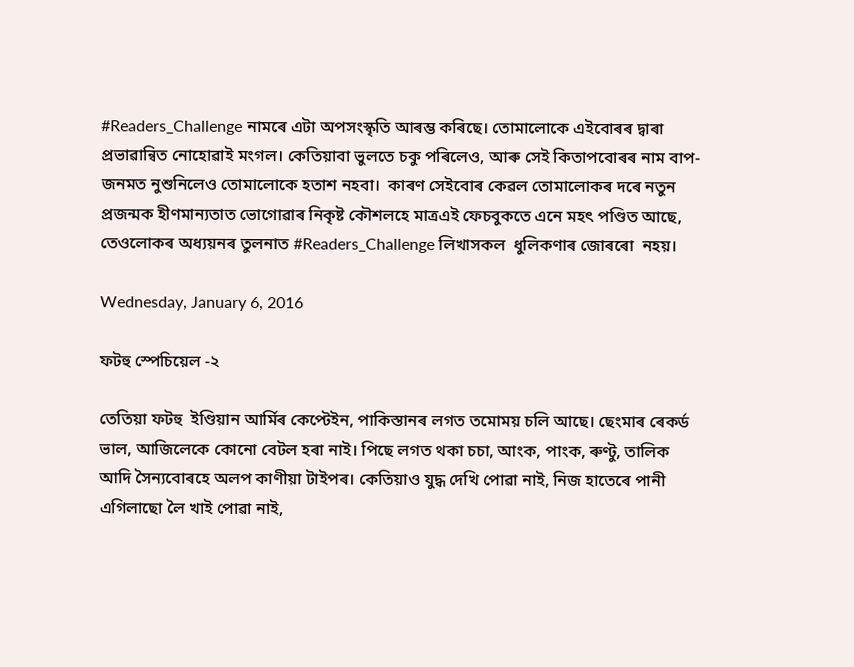#Readers_Challenge নামৰে এটা অপসংস্কৃতি আৰম্ভ কৰিছে। তোমালোকে এইবোৰৰ দ্বাৰা প্ৰভাৱান্বিত নোহোৱাই মংগল। কেতিয়াবা ভুলতে চকু পৰিলেও, আৰু সেই কিতাপবোৰৰ নাম বাপ-জনমত নুশুনিলেও তোমালোকে হতাশ নহবা।  কাৰণ সেইবোৰ কেৱল তোমালোকৰ দৰে নতুন প্ৰজন্মক হীণমান্যতাত ভোগোৱাৰ নিকৃষ্ট কৌশলহে মাত্ৰএই ফেচবুকতে এনে মহৎ পণ্ডিত আছে, তেওলোকৰ অধ্যয়নৰ তুলনাত #Readers_Challenge লিখাসকল  ধুলিকণাৰ জোৰৰো  নহয়।

Wednesday, January 6, 2016

ফটহু স্পেচিয়েল -২

তেতিয়া ফটহু  ইণ্ডিয়ান আৰ্মিৰ কেপ্টেইন, পাকিস্তানৰ লগত তমোময় চলি আছে। ছেংমাৰ ৰেকৰ্ড ভাল, আজিলেকে কোনো বেটল হৰা নাই। পিছে লগত থকা চচা, আংক, পাংক, ৰুণ্টু, তালিক আদি সৈন্যবোৰহে অলপ কাণীয়া টাইপৰ। কেতিয়াও যুদ্ধ দেখি পোৱা নাই, নিজ হাতেৰে পানী এগিলাছো লৈ খাই পোৱা নাই,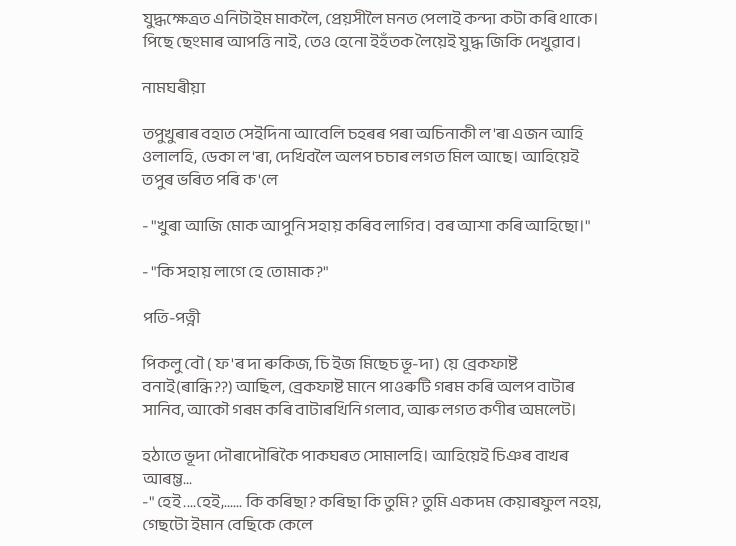যুদ্ধক্ষেত্ৰত এনিটাইম মাকলৈ, প্ৰেয়সীলৈ মনত পেলাই কন্দা কটা কৰি থাকে। পিছে ছেংমাৰ আপত্তি নাই, তেও হেনো ইহঁতক লৈয়েই যুদ্ধ জিকি দেখুৱাব।

নামঘৰীয়া

তপুখুৰাৰ বহাত সেইদিনা আবেলি চহৰৰ পৰা অচিনাকী ল'ৰা এজন আহি ওলালহি, ডেকা ল'ৰা, দেখিবলৈ অলপ চচাৰ লগত মিল আছে। আহিয়েই তপুৰ ভৰিত পৰি ক'লে

- "খুৰা আজি মোক আপুনি সহায় কৰিব লাগিব। বৰ আশা কৰি আহিছো।"

- "কি সহায় লাগে হে তোমাক?"

পতি-পত্নী

পিকলু বৌ ( ফ'ৰ দা ৰুকিজ, চি ইজ মিছেচ ভূ-দা) য়ে ব্ৰেকফাষ্ট বনাই(ৰান্ধি??) আছিল, ব্ৰেকফাষ্ট মানে পাওৰুটি গৰম কৰি অলপ বাটাৰ সানিব, আকৌ গৰম কৰি বাটাৰখিনি গলাব, আৰু লগত কণীৰ অমলেট।

হঠাতে ভূদা দৌৰাদৌৰিকৈ পাকঘৰত সোমালহি। আহিয়েই চিঞৰ বাখৰ আৰম্ভ...
-" হেই ....হেই,...... কি কৰিছা? কৰিছা কি তুমি? তুমি একদম কেয়াৰফুল নহয়, গেছটো ইমান বেছিকে কেলে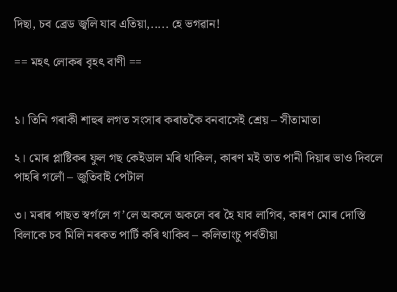দিছা, চব ব্ৰেড জ্বলি যাব এতিয়া,..... হে ভগৱান!

== মহৎ লোকৰ বৃহৎ বাণী ==


১। তিনি গৰাকী শাহুৰ লগত সংসাৰ কৰাতকৈ বনবাসেই শ্ৰেয় – সীতামাতা

২। মোৰ প্লাষ্টিকৰ ফুল গছ কেইডাল মৰি থাকিল, কাৰণ মই তাত পানী দিয়াৰ ভাও দিবলে পাহৰি গলোঁ – জুতিবাই পেটাল

৩। মৰাৰ পাছত স্বৰ্গলে গ’লে অকলে অকলে বৰ হৈ যাব লাগিব, কাৰণ মোৰ দোস্তি বিলাকে চব মিলি নৰকত পাৰ্টি কৰি থাকিব – কলিতাংচু পৰ্বতীয়া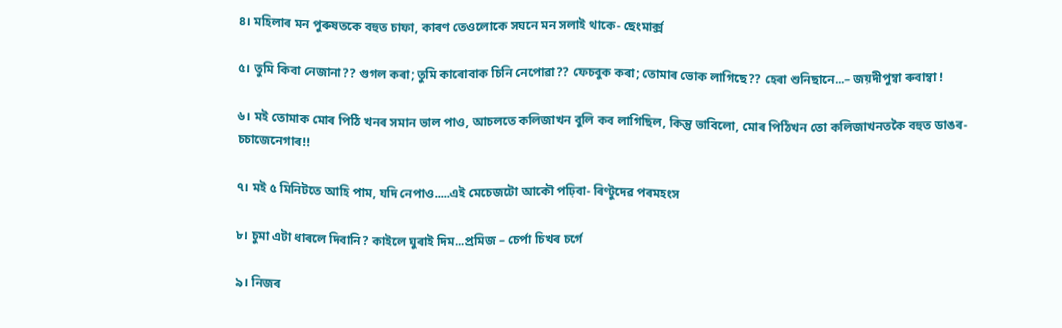৪। মহিলাৰ মন পুৰুষতকে বহুত চাফা, কাৰণ তেওলোকে সঘনে মন সলাই থাকে- ছেংমাৰ্ক্স

৫। তুমি কিবা নেজানা?? গুগল কৰা; তুমি কাৰোবাক চিনি নেপোৱা?? ফেচবুক কৰা; তোমাৰ ভোক লাগিছে?? হেৰা শুনিছানে...– জয়দীপুম্বা ৰুবাম্বা !

৬। মই তোমাক মোৰ পিঠি খনৰ সমান ভাল পাও, আচলতে কলিজাখন বুলি কব লাগিছিল, কিন্তু ভাবিলো, মোৰ পিঠিখন তো কলিজাখনতকৈ বহুত ডাঙৰ- চচাজেনেগাৰ!!

৭। মই ৫ মিনিটতে আহি পাম, যদি নেপাও.....এই মেচেজটো আকৌ পঢ়িবা- ৰিণ্টুদেৱ পৰমহংস

৮। চুমা এটা ধাৰলে দিবানি? কাইলে ঘুৰাই দিম...প্ৰমিজ – চেৰ্পা চিখৰ চৰ্গে

৯। নিজৰ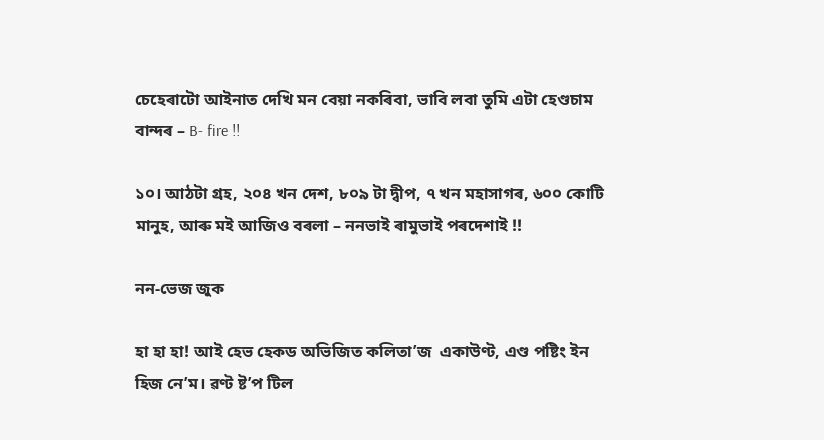চেহেৰাটো আইনাত দেখি মন বেয়া নকৰিবা, ভাবি লবা তুমি এটা হেণ্ডচাম বান্দৰ – B- fire !!

১০। আঠটা গ্ৰহ, ২০৪ খন দেশ, ৮০৯ টা দ্বীপ, ৭ খন মহাসাগৰ, ৬০০ কোটি মানুহ, আৰু মই আজিও বৰলা – ননভাই ৰামুভাই পৰদেশাই !!

নন-ভেজ জুক

হা হা হা! আই হেভ হেকড অভিজিত কলিতা’জ  একাউণ্ট, এণ্ড পষ্টিং ইন হিজ নে’ম। ৱণ্ট ষ্ট’প টিল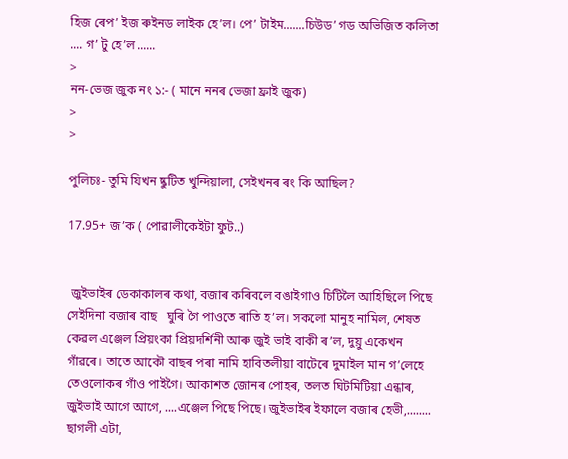হিজ ৰেপ’ ইজ ৰুইনড লাইক হে’ল। পে’ টাইম.......চিউড’ গড অভিজিত কলিতা .... গ’ টু হে’ল ......
>
নন-ভেজ জুক নং ১:- ( মানে ননৰ ভেজা ফ্ৰাই জুক)
>
>

পুলিচঃ- তুমি যিখন ষ্কুটিত খুন্দিয়ালা, সেইখনৰ ৰং কি আছিল?

17.95+ জ’ক ( পোৱালীকেইটা ফুট..)


 জুইভাইৰ ডেকাকালৰ কথা, বজাৰ কৰিবলে বঙাইগাও চিটিলৈ আহিছিলে পিছে সেইদিনা বজাৰ বাছ   ঘুৰি গৈ পাওতে ৰাতি হ’ল। সকলো মানুহ নামিল, শেষত কেৱল এঞ্জেল প্ৰিয়ংকা প্ৰিয়দৰ্শিনী আৰু জুই ভাই বাকী ৰ’ল, দুয়ু একেখন গাঁৱৰে। তাতে আকৌ বাছৰ পৰা নামি হাবিতলীয়া বাটেৰে দুমাইল মান গ’লেহে তেওলোকৰ গাঁও পাইগৈ। আকাশত জোনৰ পোহৰ, তলত ঘিটমিটিয়া এন্ধাৰ, জুইভাই আগে আগে, ....এঞ্জেল পিছে পিছে। জুইভাইৰ ইফালে বজাৰ হেভী,........ ছাগলী এটা,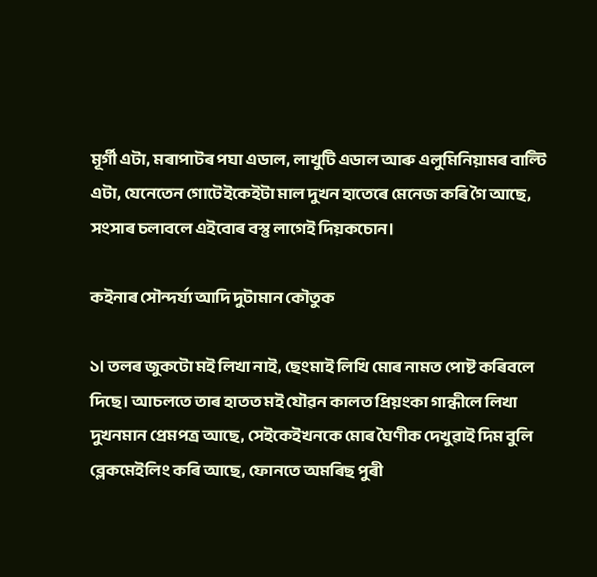মূৰ্গী এটা, মৰাপাটৰ পঘা এডাল, লাখুটি এডাল আৰু এলুমিনিয়ামৰ বাল্টি এটা, যেনেতেন গোটেইকেইটা মাল দুখন হাতেৰে মেনেজ কৰি গৈ আছে, সংসাৰ চলাবলে এইবোৰ বস্তু লাগেই দিয়কচোন।

কইনাৰ সৌন্দৰ্য্য আদি দুটামান কৌতুক

১। তলৰ জুকটো মই লিখা নাই, ছেংমাই লিখি মোৰ নামত পোষ্ট কৰিবলে দিছে। আচলতে তাৰ হাতত মই যৌৱন কালত প্ৰিয়ংকা গান্ধীলে লিখা দুখনমান প্ৰেমপত্ৰ আছে, সেইকেইখনকে মোৰ ঘৈণীক দেখুৱাই দিম বুলি ব্লেকমেইলিং কৰি আছে, ফোনতে অমৰিছ পুৰী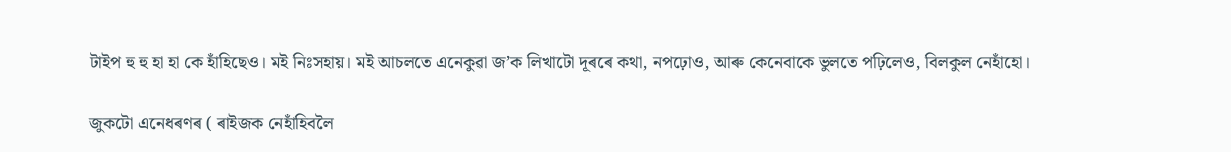টাইপ হু হু হা হা কে হাঁহিছেও। মই নিঃসহায়। মই আচলতে এনেকুৱা জ’ক লিখাটো দূৰৰে কথা, নপঢ়োও, আৰু কেনেবাকে ভুলতে পঢ়িলেও, বিলকুল নেহাঁহো।

জুকটো এনেধৰণৰ ( ৰাইজক নেহাঁহিবলৈ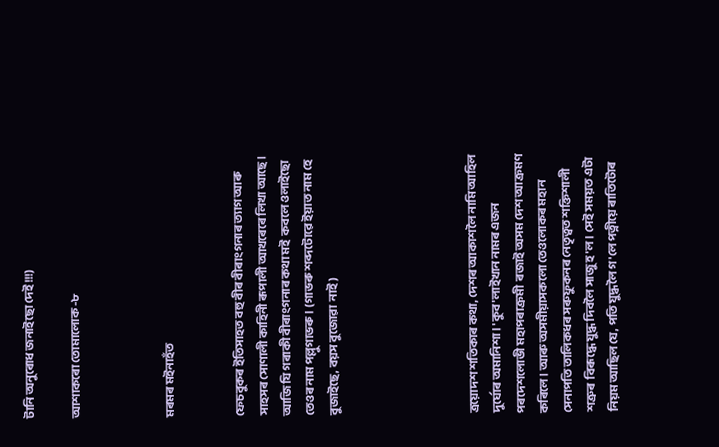টানি অনুৰোধ জনাইছো দেই!!!)

আশাকৰো তোমালোক -৮



মৰমৰ মইনাহঁত


ফেচবুকৰ ইতিসাহত বহু বীৰ বীৰাংগনাৰ ত্যাগ আৰু সাহসৰ সোণালী কাহিনী ৰূপালী আখৰেৰে লিখা আছে। আজি যি গৰাকী বীৰাংগনাৰ কথা মই  কবলে ওলাইছো তেওৰ নাম পল্লুগাভৰু। (গাভৰু শব্দটোৱে ইয়াত নাম হে বুজাইছে, বয়স বুজোৱা  নাই)





ত্ৰয়োদশ শতিকাৰ কথা, দেশৰ আকাশলৈ নামি আহিল দুৰ্ঘোৰ অমানিশা। 'কুব'লাইখান নামৰ এজন পৰদেশলোভী মহাপৰাক্ৰমী  ৰজাই অসম দেশ আক্ৰমণ কৰিলে। আৰু অসমীয়াসকলো তেওলোকৰ মহান সেনাপতি তালিকধৰ সৰুফুকনৰ নেতৃত্বত শক্তিশালী শত্ৰুৰ  বিৰূদ্ধে যুদ্ধ দিবলৈ সাজু হ'ল। সেই সময়ত এটা নিয়ম আছিল যে, পতি যুদ্ধলৈ গ'লে পত্নীয়ে ৰাতিটোৰ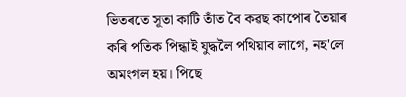ভিতৰতে সূতা কাটি তাঁত বৈ কৱছ কাপোৰ তৈয়াৰ কৰি পতিক পিন্ধাই যুদ্ধলৈ পথিয়াব লাগে, নহ'লে অমংগল হয়। পিছে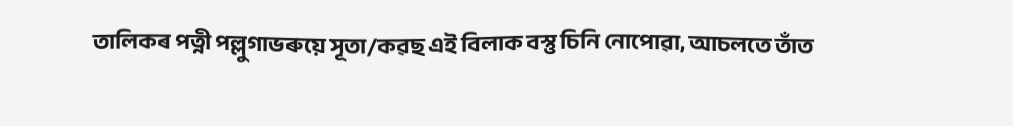তালিকৰ পত্নী পল্লুগাভৰুয়ে সূতা/কৱছ এই বিলাক বস্তু চিনি নোপোৱা, আচলতে তাঁত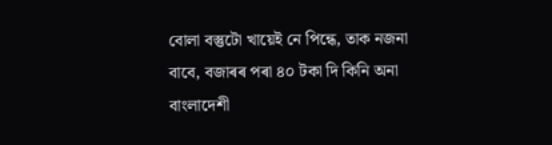বোলা বস্তুটো খায়েই নে পিন্ধে, তাক নজনা বাবে, বজাৰৰ পৰা ৪০ টকা দি কিনি অনা বাংলাদেশী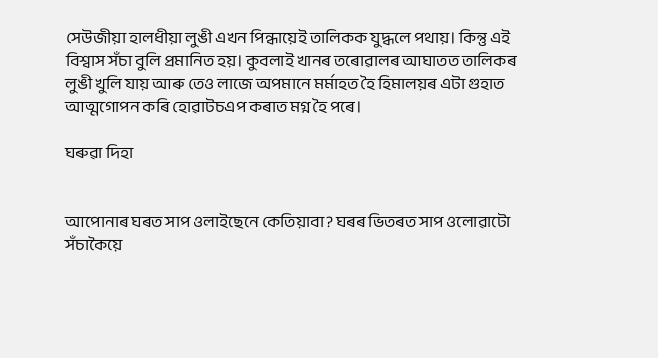সেউজীয়া হালধীয়া লুঙী এখন পিন্ধায়েই তালিকক যুদ্ধলে পথায়। কিন্তু এই বিশ্বাস সঁচা বুলি প্ৰমানিত হয়। কুবলাই খানৰ তৰোৱালৰ আঘাতত তালিকৰ লুঙী খুলি যায় আৰু তেও লাজে অপমানে মৰ্মাহত হৈ হিমালয়ৰ এটা গুহাত আত্মগোপন কৰি হোৱাটচএপ কৰাত মগ্ন হৈ পৰে।

ঘৰুৱা দিহা


আপোনাৰ ঘৰত সাপ ওলাইছেনে কেতিয়াবা? ঘৰৰ ভিতৰত সাপ ওলোৱাটো সঁচাকৈয়ে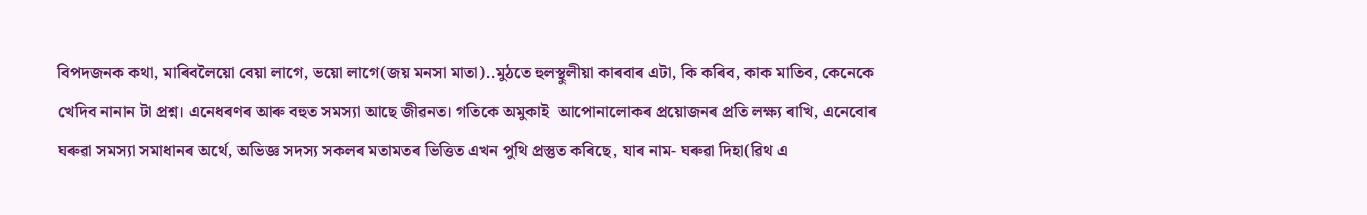বিপদজনক কথা, মাৰিবলৈয়ো বেয়া লাগে, ভয়ো লাগে(জয় মনসা মাতা)..মুঠতে হুলস্থুলীয়া কাৰবাৰ এটা, কি কৰিব, কাক মাতিব, কেনেকে খেদিব নানান টা প্ৰশ্ন। এনেধৰণৰ আৰু বহুত সমস্যা আছে জীৱনত। গতিকে অমুকাই  আপোনালোকৰ প্ৰয়োজনৰ প্ৰতি লক্ষ্য ৰাখি, এনেবোৰ ঘৰুৱা সমস্যা সমাধানৰ অৰ্থে, অভিজ্ঞ সদস্য সকলৰ মতামতৰ ভিত্তিত এখন পুথি প্ৰস্তুত কৰিছে, যাৰ নাম- ঘৰুৱা দিহা(ৱিথ এ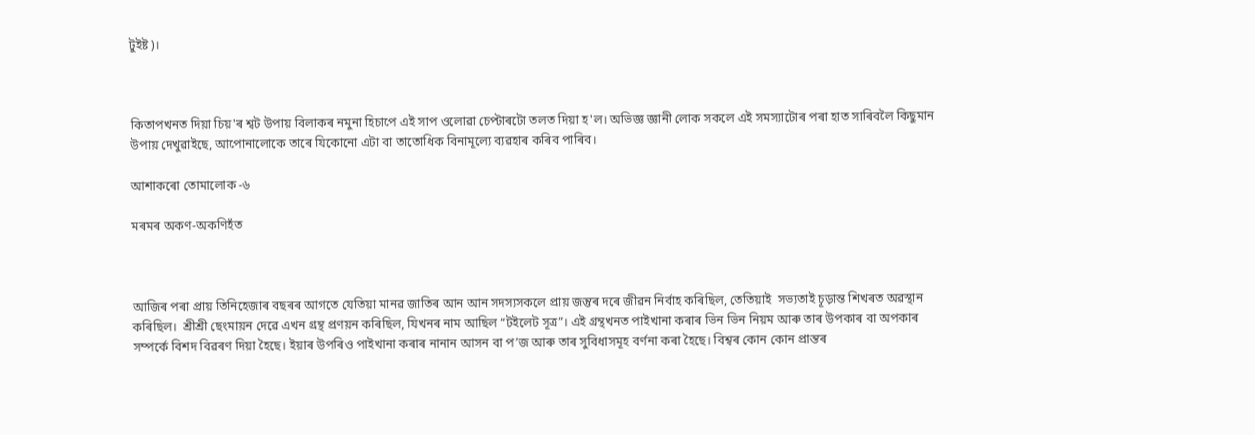টুইষ্ট)।



কিতাপখনত দিয়া চিয়'ৰ শ্বট উপায় বিলাকৰ নমুনা হিচাপে এই সাপ ওলোৱা চেপ্টাৰটো তলত দিয়া হ'ল। অভিজ্ঞ জ্ঞানী লোক সকলে এই সমস্যাটোৰ পৰা হাত সাৰিবলৈ কিছুমান উপায় দেখুৱাইছে, আপোনালোকে তাৰে যিকোনো এটা বা তাতোধিক বিনামূল্যে ব্যৱহাৰ কৰিব পাৰিব।

আশাকৰো তোমালোক -৬

মৰমৰ অকণ-অকণিহঁত



আজিৰ পৰা প্ৰায় তিনিহেজাৰ বছৰৰ আগতে যেতিয়া মানৱ জাতিৰ আন আন সদস্যসকলে প্ৰায় জন্তুৰ দৰে জীৱন নিৰ্বাহ কৰিছিল, তেতিয়াই  সভ্যতাই চূড়ান্ত শিখৰত অৱস্থান কৰিছিল।  শ্ৰীশ্ৰী ছেংমায়ন দেৱে এখন গ্ৰন্থ প্ৰণয়ন কৰিছিল, যিখনৰ নাম আছিল “টইলেট সূত্ৰ”। এই গ্ৰন্থখনত পাইখানা কৰাৰ ভিন ভিন নিয়ম আৰু তাৰ উপকাৰ বা অপকাৰ সম্পৰ্কে বিশদ বিৱৰণ দিয়া হৈছে। ইয়াৰ উপৰিও পাইখানা কৰাৰ নানান আসন বা প’জ আৰু তাৰ সুবিধাসমূহ বৰ্ণনা কৰা হৈছে। বিশ্বৰ কোন কোন প্ৰান্তৰ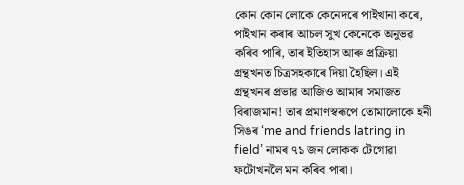কোন কোন লোকে কেনেদৰে পাইখানা কৰে, পাইখান কৰাৰ আচল সুখ কেনেকে অনুভৱ কৰিব পাৰি, তাৰ ইতিহাস আৰু প্ৰক্ৰিয়া গ্ৰন্থখনত চিত্ৰসহকাৰে দিয়া হৈছিল। এই গ্ৰন্থখনৰ প্ৰভাৱ আজিও আমাৰ সমাজত বিৰাজমান! তাৰ প্ৰমাণস্বৰূপে তোমালোকে হনী সিঙৰ ‘me and friends latring in field’ নামৰ ৭১ জন লোকক টেগোৱা ফটোখনলৈ মন কৰিব পাৰা।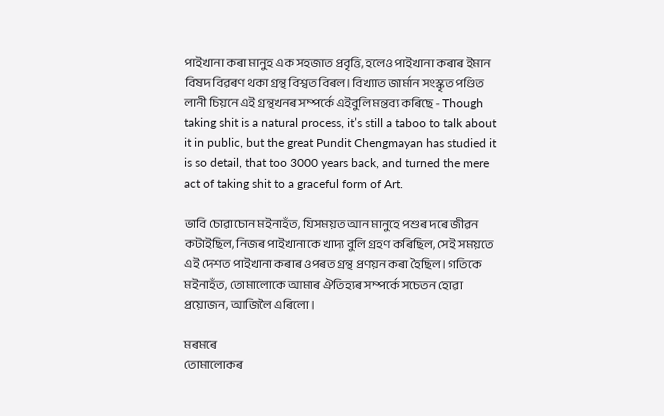পাইখানা কৰা মানুহ এক সহজাত প্ৰবৃত্তি, হলেও পাইখানা কৰাৰ ইমান বিষদ বিৱৰণ থকা গ্ৰন্থ বিশ্বত বিৰল। বিখ্যাত জাৰ্মান সংস্কৃত পণ্ডিত লানী চিয়নে এই গ্ৰন্থখনৰ সম্পৰ্কে এইবুলি মন্তব্য কৰিছে - Though taking shit is a natural process, it’s still a taboo to talk about it in public, but the great Pundit Chengmayan has studied it is so detail, that too 3000 years back, and turned the mere act of taking shit to a graceful form of Art.

ভাবি চোৱাচোন মইনাহঁত, যিসময়ত আন মানুহে পশুৰ দৰে জীৱন কটাইছিল, নিজৰ পাইখানাকে খাদ্য বুলি গ্ৰহণ কৰিছিল, সেই সময়তে এই দেশত পাইখানা কৰাৰ ওপৰত গ্ৰন্থ প্ৰণয়ন কৰা হৈছিল। গতিকে মইনাহঁত, তোমালোকে আমাৰ ঐতিহ্যৰ সম্পৰ্কে সচেতন হোৱা প্ৰয়োজন, আজিলৈ এৰিলো।

মৰমৰে
তোমালোকৰ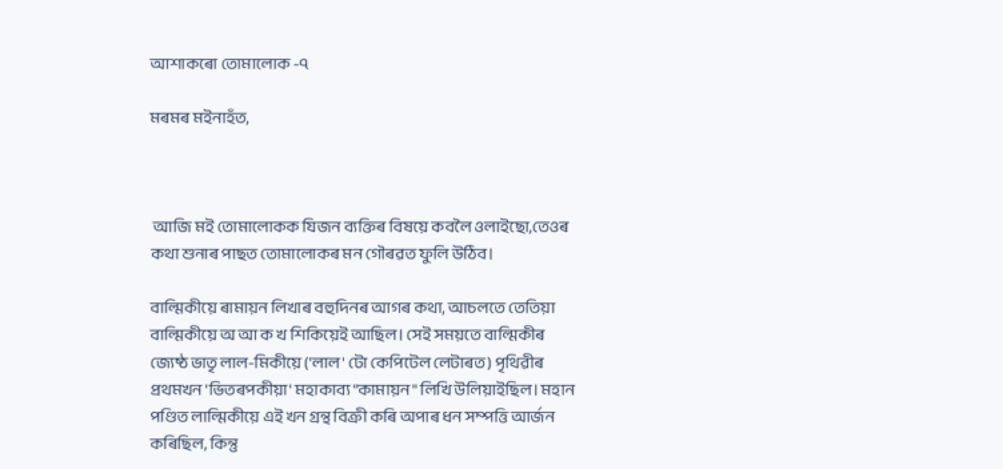আশাকৰো তোমালোক -৭

মৰমৰ মইনাহঁত,



 আজি মই তোমালোকক যিজন ব্যক্তিৰ বিষয়ে কবলৈ ওলাইছো,তেওৰ কথা শুনাৰ পাছত তোমালোকৰ মন গৌৰৱত ফুলি উঠিব।

বাল্মিকীয়ে ৰামায়ন লিখাৰ বহুদিনৰ আগৰ কথা, আচলতে তেতিয়া বাল্মিকীয়ে অ আ ক খ শিকিয়েই আছিল। সেই সময়তে বাল্মিকীৰ জ্যেষ্ঠ ভাতৃ লাল-মিকীয়ে ('লাল' টো কেপিটেল লেটাৰত) পৃথিৱীৰ প্ৰথমখন 'ভিতৰপকীয়া' মহাকাব্য "কামায়ন" লিখি উলিয়াইছিল। মহান পণ্ডিত লাল্মিকীয়ে এই খন গ্ৰন্থ বিক্ৰী কৰি অপাৰ ধন সম্পত্তি আৰ্জন কৰিছিল, কিন্তু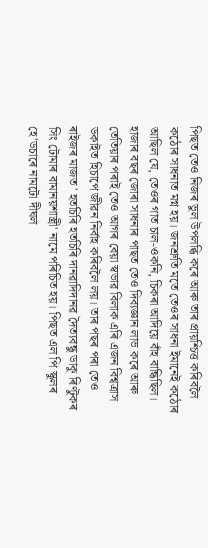পিছত তেও নিজৰ ভুল উপলব্ধি কৰে আৰু তাৰ প্ৰায়শ্চিত্ত কৰিবলৈ কঠোৰ সাধনাত মগ্ন হয়। জনশ্ৰুতি মতে তেওৰ সাধনা ইমানেই কঠোৰ আছিল যে, তেওৰ গাত চাল-ওকনি, চিকৰা আদিয়ে বাঁহ বান্ধিছিল। হাজাৰ বছৰ জোৰা সাধনাৰ পাছত তেও দিব্যজ্ঞান লাভ কৰে আৰু তেতিয়াৰ পৰাই তেও আগৰ বেয়া স্বভাৱ বিলাক এৰি এজন বিশ্বত্ৰাস ডকাইত হিচাপে জীৱন নিৰ্বাহ কৰিবলৈ লয়। তাৰ পছৰ পৰা তেও ৰাইজৰ মাজত ' হতচিৰি হতচিৰি দানৱাদিদানৱ দৈত্যবন্ধু ডাকু ৰিণ্টুকৰ সিং টোমাৰ বামানয়শাস্ত্ৰী' নামে পৰিচিত হয়। পিছত এল পি স্কুলৰ হে'ডচাৰে নামটো দীঘল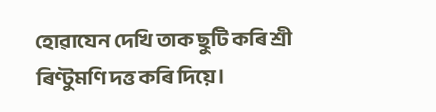হোৱাযেন দেখি তাক ছুটি কৰি শ্ৰী ৰিণ্টুমণি দত্ত কৰি দিয়ে।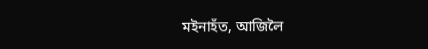মইনাহঁত, আজিলৈ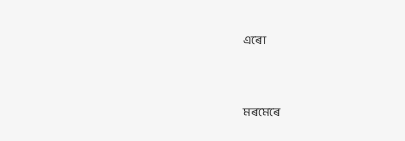এৰো


মৰমেৰে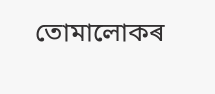তোমালোকৰ